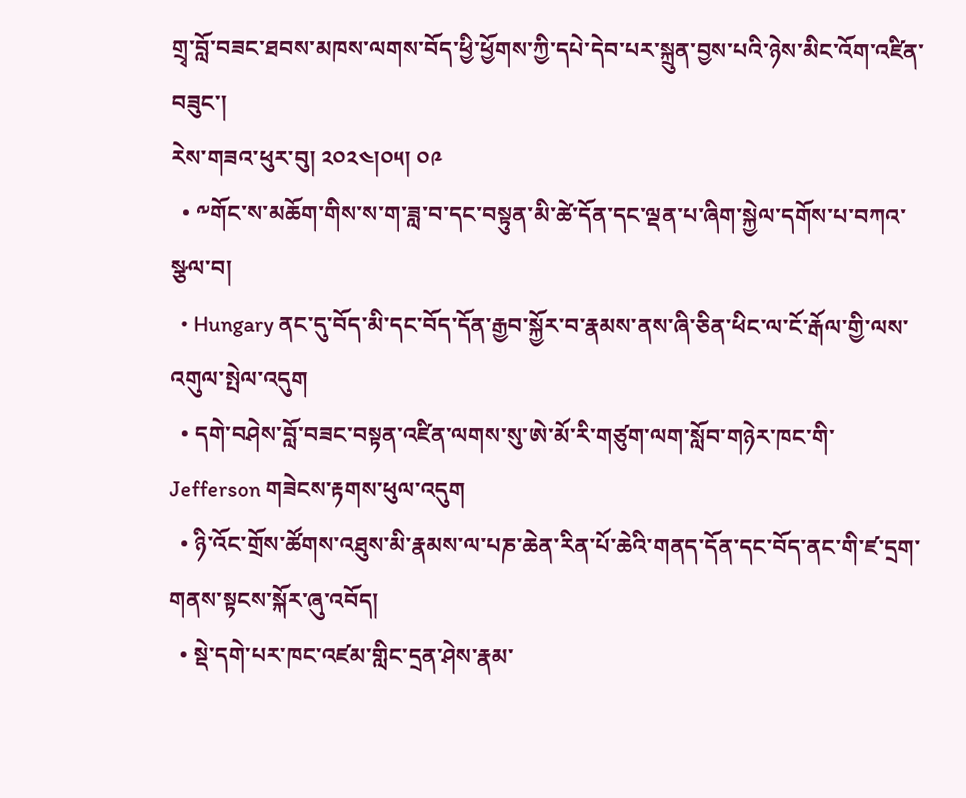གྲྭ་བློ་བཟང་ཐབས་མཁས་ལགས་བོད་ཕྱི་ཕྱོགས་ཀྱི་དཔེ་དེབ་པར་སྐྲུན་བྱས་པའི་ཉེས་མིང་འོག་འཛིན་བཟུང་།
རེས་གཟའ་ཕུར་བུ། ༢༠༢༤།༠༥། ༠༩
  • ༸གོང་ས་མཆོག་གིས་ས་ག་ཟླ་བ་དང་བསྟུན་མི་ཚེ་དོན་དང་ལྡན་པ་ཞིག་སྐྱེལ་དགོས་པ་བཀའ་སྩལ་བ།
  • Hungary ནང་དུ་བོད་མི་དང་བོད་དོན་རྒྱབ་སྐྱོར་བ་རྣམས་ནས་ཞི་ཅིན་ཕིང་ལ་ངོ་རྒོལ་གྱི་ལས་འགུལ་སྤེལ་འདུག
  • དགེ་བཤེས་བློ་བཟང་བསྟན་འཛིན་ལགས་སུ་ཨེ་མོ་རི་གཙུག་ལག་སློབ་གཉེར་ཁང་གི་ Jefferson གཟེངས་རྟགས་ཕུལ་འདུག
  • ཉི་འོང་གྲོས་ཚོགས་འཐུས་མི་རྣམས་ལ་པཎ་ཆེན་རིན་པོ་ཆེའི་གནད་དོན་དང་བོད་ནང་གི་ཛ་དྲག་གནས་སྟངས་སྐོར་ཞུ་འབོད།
  • སྡེ་དགེ་པར་ཁང་འཛམ་གླིང་དྲན་ཤེས་རྣམ་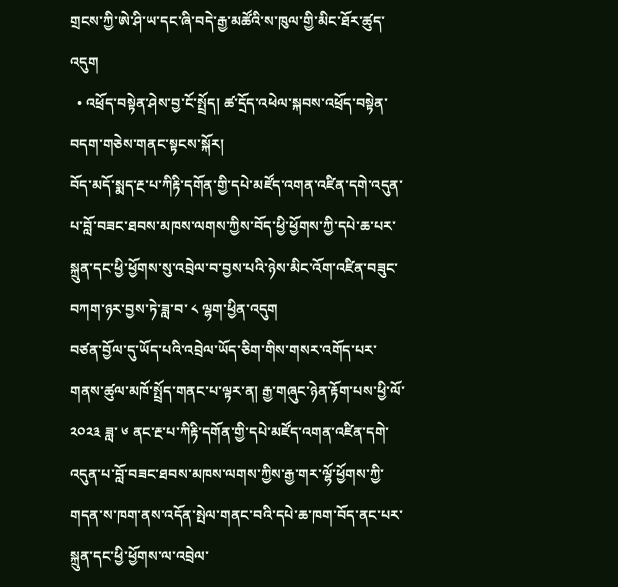གྲངས་ཀྱི་ཨེ་ཤི་ཡ་དང་ཞི་བདེ་རྒྱ་མཚོའི་ས་ཁུལ་གྱི་མིང་ཐོར་ཚུད་འདུག
  • འཕྲོད་བསྟེན་ཤེས་བྱ་ངོ་སྤྲོད། ཚ་དྲོད་འཕེལ་སྐབས་འཕྲོད་བསྟེན་བདག་གཅེས་གནང་སྟངས་སྐོར།
བོད་མདོ་སྨད་རྔ་པ་ཀིརྟི་དགོན་གྱི་དཔེ་མཛོད་འགན་འཛིན་དགེ་འདུན་པ་བློ་བཟང་ཐབས་མཁས་ལགས་ཀྱིས་བོད་ཕྱི་ཕྱོགས་ཀྱི་དཔེ་ཆ་པར་སྐྲུན་དང་ཕྱི་ཕྱོགས་སུ་འབྲེལ་བ་བྱས་པའི་ཉེས་མིང་འོག་འཛིན་བཟུང་བཀག་ཉར་བྱས་ཏེ་ཟླ་བ་ ༨ ལྷག་ཕྱིན་འདུག
བཙན་བྱོལ་དུ་ཡོད་པའི་འབྲེལ་ཡོད་ཅིག་གིས་གསར་འགོད་པར་གནས་ཚུལ་མཁོ་སྤྲོད་གནང་པ་ལྟར་ན། རྒྱ་གཞུང་ཉེན་རྟོག་པས་ཕྱི་ལོ་ ༢༠༢༣ ཟླ་ ༦ ནང་རྔ་པ་ཀིརྟི་དགོན་གྱི་དཔེ་མཛོད་འགན་འཛིན་དགེ་འདུན་པ་བློ་བཟང་ཐབས་མཁས་ལགས་ཀྱིས་རྒྱ་གར་ལྷོ་ཕྱོགས་ཀྱི་གདན་ས་ཁག་ནས་འདོན་སྤེལ་གནང་བའི་དཔེ་ཆ་ཁག་བོད་ནང་པར་སྐྲུན་དང་ཕྱི་ཕྱོགས་ལ་འབྲེལ་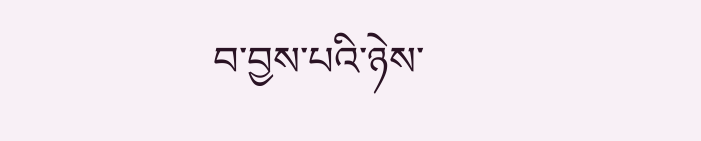བ་བྱས་པའི་ཉེས་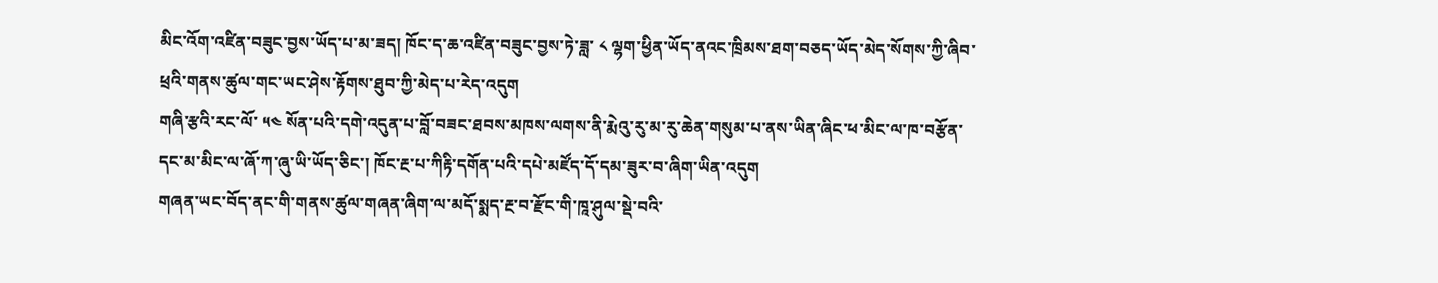མིང་འོག་འཛིན་བཟུང་བྱས་ཡོད་པ་མ་ཟད། ཁོང་ད་ཆ་འཛིན་བཟུང་བྱས་ཏེ་ཟླ་ ༨ ལྷག་ཕྱིན་ཡོད་ནའང་ཁྲིམས་ཐག་བཅད་ཡོད་མེད་སོགས་ཀྱི་ཞིབ་ཕྲའི་གནས་ཚུལ་གང་ཡང་ཤེས་རྟོགས་ཐུབ་ཀྱི་མེད་པ་རེད་འདུག
གཞི་རྩའི་རང་ལོ་ ༥༤ སོན་པའི་དགེ་འདུན་པ་བློ་བཟང་ཐབས་མཁས་ལགས་ནི་རྨེའུ་རུ་མ་རུ་ཆེན་གསུམ་པ་ནས་ཡིན་ཞིང་ཕ་མིང་ལ་ཁ་བརྩོན་དང་མ་མིང་ལ་ཞོ་ཀ་ཞུ་ཡི་ཡོད་ཅིང་། ཁོང་རྔ་པ་ཀིརྟི་དགོན་པའི་དཔེ་མཛོད་དོ་དམ་ཟུར་བ་ཞིག་ཡིན་འདུག
གཞན་ཡང་བོད་ནང་གི་གནས་ཚུལ་གཞན་ཞིག་ལ་མདོ་སྨད་རྔ་བ་རྫོང་གི་ཁཱ་ཤུལ་སྡེ་བའི་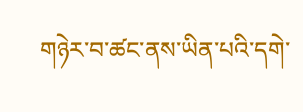གཉེར་བ་ཚང་ནས་ཡིན་པའི་དགེ་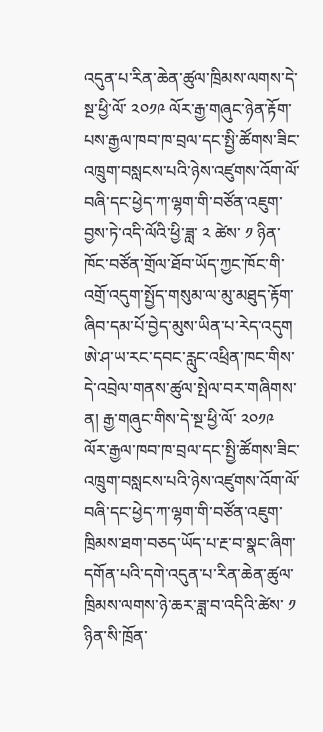འདུན་པ་རིན་ཆེན་ཚུལ་ཁྲིམས་ལགས་དེ་སྔ་ཕྱི་ལོ་ ༢༠༡༩ ལོར་རྒྱ་གཞུང་ཉེན་རྟོག་པས་རྒྱལ་ཁབ་ཁ་བྲལ་དང་སྤྱི་ཚོགས་ཟིང་འཁྲུག་བསླངས་པའི་ཉེས་འཛུགས་འོག་ལོ་བཞི་དང་ཕྱེད་ཀ་ལྷག་གི་བཙོན་འཇུག་བྱས་ཏེ་འདི་ལོའི་ཕྱི་ཟླ་ ༢ ཚེས་ ༡ ཉིན་ཁོང་བཙོན་གྲོལ་ཐོབ་ཡོད་ཀྱང་ཁོང་གི་འགྲོ་འདུག་སྤྱོད་གསུམ་ལ་མུ་མཐུད་རྟོག་ཞིབ་དམ་པོ་བྱེད་མུས་ཡིན་པ་རེད་འདུག
ཨེ་ཤ་ཡ་རང་དབང་རླུང་འཕྲིན་ཁང་གིས་དེ་འབྲེལ་གནས་ཚུལ་སྤེལ་བར་གཞིགས་ན། རྒྱ་གཞུང་གིས་དེ་སྔ་ཕྱི་ལོ་ ༢༠༡༩ ལོར་རྒྱལ་ཁབ་ཁ་བྲལ་དང་སྤྱི་ཚོགས་ཟིང་འཁྲུག་བསླངས་པའི་ཉེས་འཛུགས་འོག་ལོ་བཞི་དང་ཕྱེད་ཀ་ལྷག་གི་བཙོན་འཇུག་ཁྲིམས་ཐག་བཅད་ཡོད་པ་རྔ་བ་སྣང་ཞིག་དགོན་པའི་དགེ་འདུན་པ་རིན་ཆེན་ཚུལ་ཁྲིམས་ལགས་ཉེ་ཆར་ཟླ་བ་འདིའི་ཚེས་ ༡ ཉིན་སི་ཁྲོན་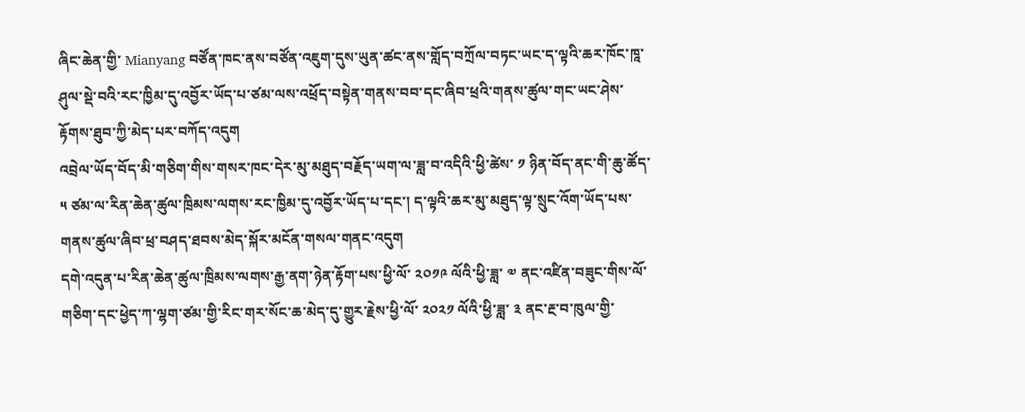ཞིང་ཆེན་གྱི་ Mianyang བཙོན་ཁང་ནས་བཙོན་འཇུག་དུས་ཡུན་ཚང་ནས་གློད་བཀྲོལ་བཏང་ཡང་ད་ལྟའི་ཆར་ཁོང་ཁཱ་ཤུལ་སྡེ་བའི་རང་ཁྱིམ་དུ་འབྱོར་ཡོད་པ་ཙམ་ལས་འཕྲོད་བསྟེན་གནས་བབ་དང་ཞིབ་ཕྲའི་གནས་ཚུལ་གང་ཡང་ཤེས་རྟོགས་ཐུབ་ཀྱི་མེད་པར་བཀོད་འདུག
འབྲེལ་ཡོད་བོད་མི་གཅིག་གིས་གསར་ཁང་དེར་མུ་མཐུད་བརྗོད་ཡག་ལ་ཟླ་བ་འདིའི་ཕྱི་ཚེས་ ༡ ཉིན་བོད་ནང་གི་ཆུ་ཚོད་ ༥ ཙམ་ལ་རིན་ཆེན་ཚུལ་ཁྲིམས་ལགས་རང་ཁྱིམ་དུ་འབྱོར་ཡོད་པ་དང་། ད་ལྟའི་ཆར་མུ་མཐུད་ལྟ་སྲུང་འོག་ཡོད་པས་གནས་ཚུལ་ཞིབ་ཕྲ་བཤད་ཐབས་མེད་སྐོར་མངོན་གསལ་གནང་འདུག
དགེ་འདུན་པ་རིན་ཆེན་ཚུལ་ཁྲིམས་ལགས་རྒྱ་ནག་ཉེན་རྟོག་པས་ཕྱི་ལོ་ ༢༠༡༩ ལོའི་ཕྱི་ཟླ་ ༧ ནང་འཛིན་བཟུང་གིས་ལོ་གཅིག་དང་ཕྱེད་ཀ་ལྷག་ཙམ་གྱི་རིང་གར་སོང་ཆ་མེད་དུ་གྱུར་རྗེས་ཕྱི་ལོ་ ༢༠༢༡ ལོའི་ཕྱི་ཟླ་ ༣ ནང་རྔ་བ་ཁུལ་གྱི་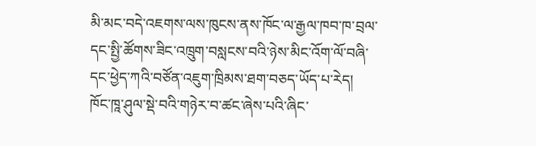མི་མང་བདེ་འཇགས་ལས་ཁུངས་ནས་ཁོང་ལ་རྒྱལ་ཁབ་ཁ་བྲལ་དང་སྤྱི་ཚོགས་ཟིང་འཁྲུག་བསླངས་བའི་ཉེས་མིང་འོག་ལོ་བཞི་དང་ཕྱེད་ཀའི་བཙོན་འཇུག་ཁྲིམས་ཐག་བཅད་ཡོད་པ་རེད།
ཁོང་ཁཱ་ཤུལ་སྡེ་བའི་གཉེར་བ་ཚང་ཞེས་པའི་ཞིང་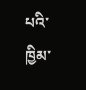པའི་ཁྱིམ་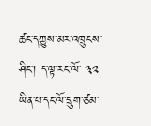ཚང་དཀྱུས་མར་འཁྲུངས་ཤིང་། ད་ལྟ་རང་ལོ་ ༣༢ ཡིན་པ་དང་ལོ་དྲུག་ཙམ་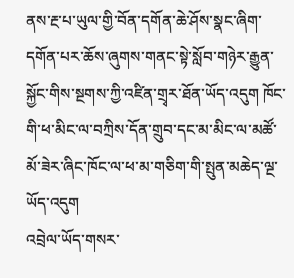ནས་རྔ་པ་ཡུལ་གྱི་བོན་དགོན་ཆེ་ཤོས་སྣང་ཞིག་དགོན་པར་ཆོས་ཞུགས་གནང་སྟེ་སློབ་གཉེར་རྒྱུན་སྐྱོང་གིས་སྔགས་ཀྱི་འཛིན་གྲྭར་ཐོན་ཡོད་འདུག ཁོང་གི་ཕ་མིང་ལ་བཀྲིས་དོན་གྲུབ་དང་མ་མིང་ལ་མཚོ་མོ་ཟེར་ཞིང་ཁོང་ལ་ཕ་མ་གཅིག་གི་སྤུན་མཆེད་ལྔ་ཡོད་འདུག
འབྲེལ་ཡོད་གསར་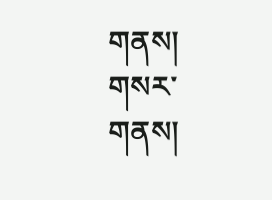གནས།
གསར་གནས།